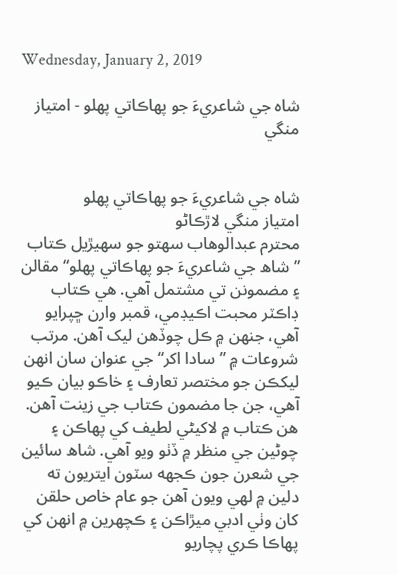Wednesday, January 2, 2019

شاه جي شاعريءَ جو پهاڪاتي پهلو - امتياز منگي


شاه جي شاعريءَ جو پهاڪاتي پهلو
امتياز منگي لاڙڪاڻو
محترم عبدالوهاب سهتو جو سهيڙيل ڪتاب ”شاھ جي شاعريءَ جو پهاڪاتي پهلو“ مقالن ۽ مضمونن تي مشتمل آهي. هي ڪتاب ڊاڪٽر محبت اڪيڊمي، قمبر وارن ڇپرايو آهي، جنهن ۾ ڪل چوڏهن ليک آهن. مرتب شروعات ۾ ”سادا اکر“ جي عنوان سان انهن ليکڪن جو مختصر تعارف ۽ خاڪو بيان ڪيو آهي، جن جا مضمون ڪتاب جي زينت آهن. هن ڪتاب ۾ لاکيڻي لطيف کي پهاڪن ۽ چوڻين جي منظر ۾ ڏٺو ويو آهي. شاھ سائين جي شعرن جون ڪجهه سٽون ايتريون ته دلين ۾ لهي ويون آهن جو عام خاص حلقن کان وٺي ادبي ميڙاڪن ۽ ڪچهرين ۾ انهن کي پهاڪا ڪري پچاريو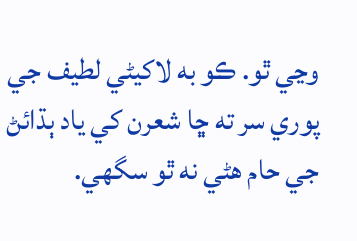وڃي ٿو. ڪو به لاکيڻي لطيف جي پوري سر ته ڇا شعرن کي ياد ٻڌائڻ جي حام هڻي نه ٿو سگهي.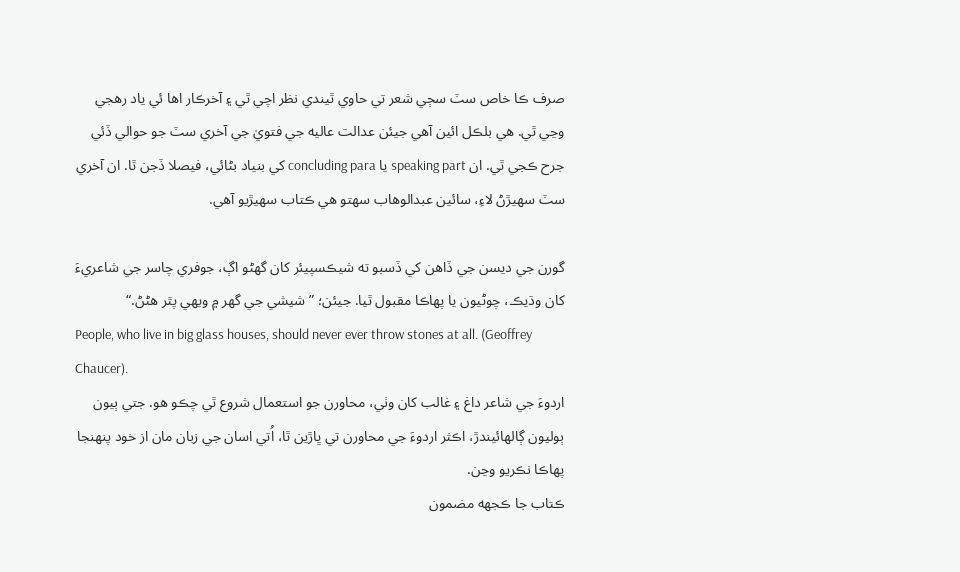صرف ڪا خاص سٽ سڄي شعر تي حاوي ٿيندي نظر اچي ٿي ۽ آخرڪار اها ئي ياد رهجي وڃي ٿي. هي بلڪل ائين آهي جيئن عدالت عاليه جي فتويٰ جي آخري سٽ جو حوالي ڏئي جرح ڪجي ٿي. ان speaking part يا concluding para کي بنياد بڻائي، فيصلا ڏجن ٿا. ان آخري سٽ سهيڙڻ لاءِ، سائين عبدالوهاب سهتو هي ڪتاب سهيڙيو آهي.

گورن جي ديسن جي ڏاهن کي ڏسبو ته شيڪسپيئر کان گهڻو اڳ، جوفري چاسر جي شاعريءَ کان وڌيڪ، چوڻيون يا پهاڪا مقبول ٿيا. جيئن؛ ”شيشي جي گهر ۾ ويهي پٿر هڻڻ.“
People, who live in big glass houses, should never ever throw stones at all. (Geoffrey Chaucer).
اردوءَ جي شاعر داغ ۽ غالب کان وٺي، محاورن جو استعمال شروع ٿي چڪو هو. جتي ٻيون ٻوليون ڳالهائيندڙ، اڪثر اردوءَ جي محاورن تي ڀاڙين ٿا، اُتي اسان جي زبان مان از خود پنهنجا پهاڪا نڪريو وڃن.
ڪتاب جا ڪجهه مضمون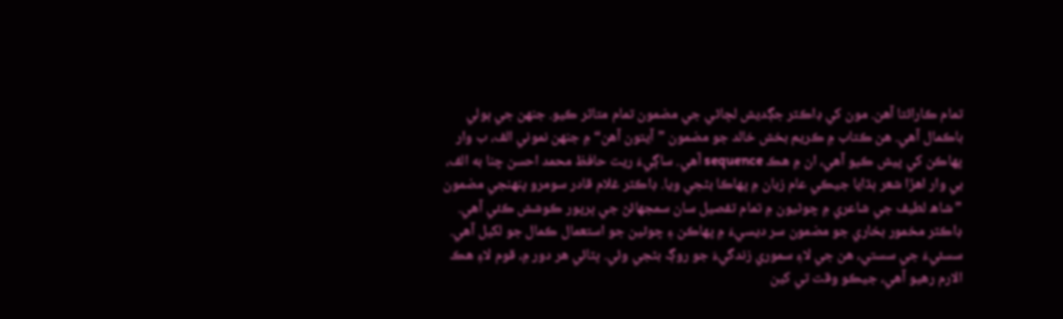تمام ڪارائتا آهن. مون کي ڊاڪٽر جڳديش لڇاڻي جي مضمون تمام متاثر ڪيو. جنهن جي ٻولي باڪمال آهي. هن ڪتاب ۾ ڪريم بخش خالد جو مضمون ”آيتون آهن“ ۾ جنهن نموني الف، ب وار پهاڪن کي پيش ڪيو آهي، ان ۾ هڪ sequence آهي. ساڳيءَ ريت حافظ محمد احسن چنا به الف، بي وار اهڙا شعر ٻڌايا جيڪي عام زبان ۾ پهاڪا بڻجي ويا. ڊاڪٽر غلام قادر سومرو پنهنجي مضمون ”شاھ لطيف جي شاعري ۾ چوڻيون ۾ تمام تفصيل سان سمجهائڻ جي ڀرپور ڪوشش ڪئي آهي. ڊاڪٽر مخمور بخاري جو مضمون سر ديسيءَ ۾ پهاڪن ۽ چوڻين جو استعمال ڪمال جو لکيل آهي. سسئيءَ جي سستي، هن جي لاءِ سموري زندگيءَ جو روڳ بڻجي وئي. ڀٽائي هر دور ۾، قوم لاءِ هڪ الارم رهيو آهي، جيڪو وقت تي کين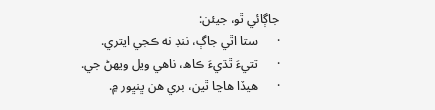جاڳائي ٿو، جيئن:
·      ستا اٿي جاڳ، ننڊ نه ڪجي ايتري.
·      تتيءَ ٿڌيءَ ڪاھ، ناهي ويل ويهڻ جي.
·      هيڏا هاڃا ٿين، بري هن ڀنڀور ۾.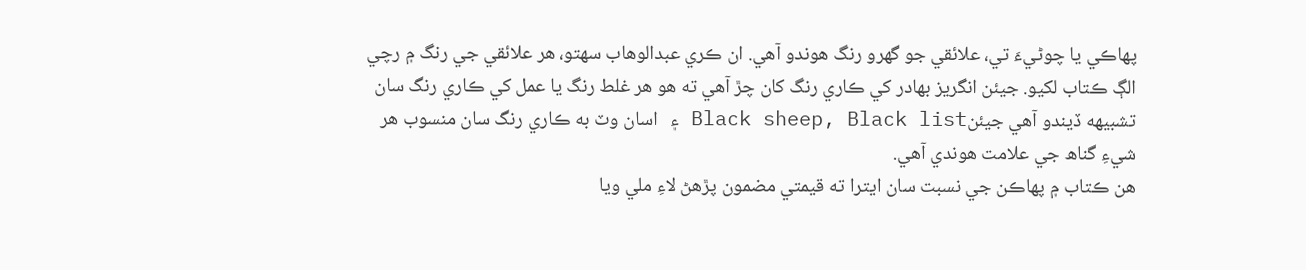پهاڪي يا چوڻيءَ تي، علائقي جو گهرو رنگ هوندو آهي. ان ڪري عبدالوهاب سهتو، هر علائقي جي رنگ ۾ رچي الڳ ڪتاب لکيو. جيئن انگريز بهادر کي ڪاري رنگ کان چڙ آهي ته هو هر غلط رنگ يا عمل کي ڪاري رنگ سان تشبيهه ڏيندو آهي جيئنBlack sheep, Black list ۽ اسان وٽ به ڪاري رنگ سان منسوب هر شيءِ گناھ جي علامت هوندي آهي.
هن ڪتاب ۾ پهاڪن جي نسبت سان ايترا ته قيمتي مضمون پڙهڻ لاءِ ملي ويا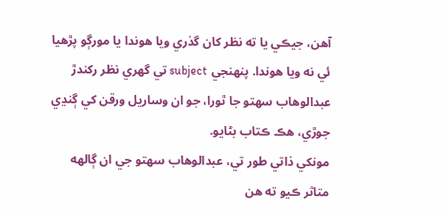آهن، جيڪي يا ته نظر کان گذري ويا هوندا يا مورڳو پڙهيا ئي نه ويا هوندا. پنهنجي subject تي گهري نظر رکندڙ عبدالوهاب سهتو جا ٿورا، جو ان وساريل ورقن کي ڳنڍي جوڙي، هڪ ڪتاب بڻايو.
مونکي ذاتي طور تي، عبدالوهاب سهتو جي ان ڳالهه متاثر ڪيو ته هن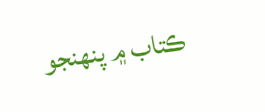ڪتاب ۾ پنهنجو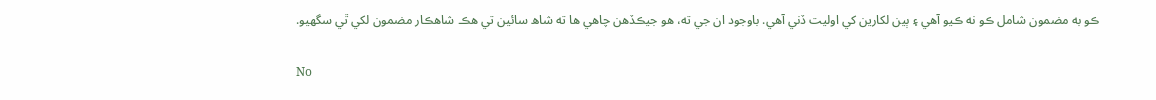ڪو به مضمون شامل ڪو نه ڪيو آهي ۽ ٻين لکارين کي اوليت ڏني آهي. باوجود ان جي ته، هو جيڪڏهن چاهي ها ته شاھ سائين تي هڪ شاهڪار مضمون لکي ٿي سگهيو.

No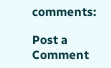comments:

Post a Comment